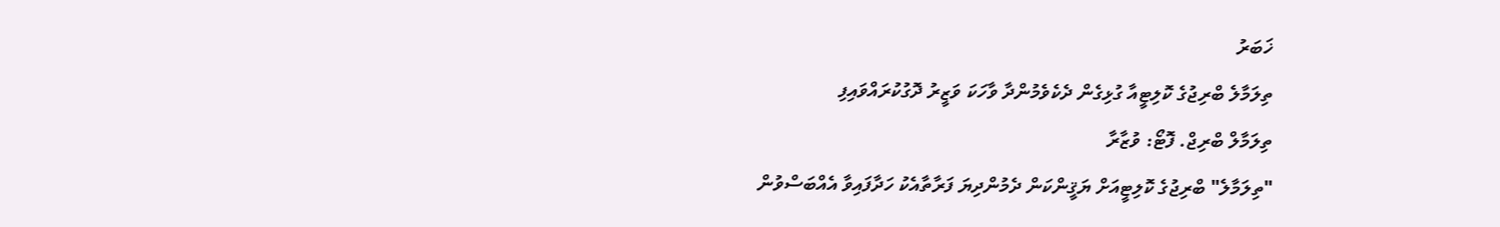ޚަބަރު
ތިލަމާލެ ބްރިޖުގެ ކޮލިޓީއާ ގުޅިގެން ދެކެވެމުންދާ ވާހަކަ ވަޒީރު ދޮގުކުރައްވައިފި
ތިލަމާލް ބްރިޖް. ފޮޓޯ: ވުޒާރާ
"ތިލަމާލެ" ބްރިޖުގެ ކޮލިޓީއަށް ޔަޤީންކަން ދެމުންދިޔަ ފަރާތާއެކު ހަދާފައިވާ އެއްބަސްވުން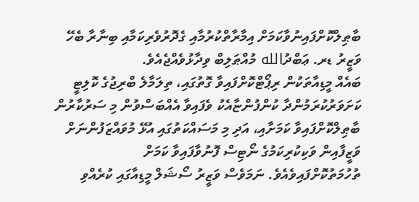ބާޠިލްކޮށްފައިނުވާކަމަށް އިމާރާތްކުރުމާއި ގެދޮރުވެރިކަމާއި ބިނާރާ ބެހޭ ވަޒީރު ޑރ. ޢަބްދުالله މުއްޠަލިބް ވިދާޅުވެއްޖެއެވެ.
ބައެއް މީޑިއާތަކުން ރިޕޯޓްކޮށްފައިވާ ގޮތުގައި، ތިލަމާލެ ބްރިޖުގެ ކޮލިޓީ ކަށަވަރުކުރަމުންދާ ކުންފުންޏާއެކު ވެފައިވާ އެއްބަސްވުން މި ސަރުކާރުން ބާޠިލްކޮށްފައިވާ ކަމަށާއި، އަދި މި މަސައްކަތުގައި އުޅޭ މުވައްޒަފުންނަށް ވަޒީފާއިން ވަކިކުރިކަމުގެ ނޯޓިސް ފޮނުވާފައިވާ ކަމަށް ތުހުމަތުކޮށްފައިވެއެވެ. ނަމަވެސް ވަޒީރު ސޯޝަލް މީޑިއާގައި ކުރެއްވި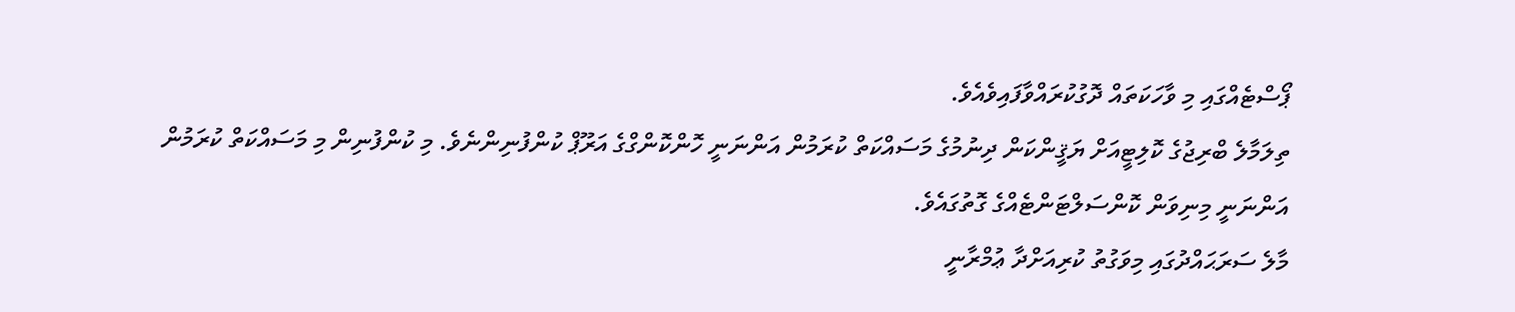ޕޯސްޓެއްގައި މި ވާހަކަތައް ދޮގުކުރައްވާފައިވެއެވެ.
ތިލަމާލެ ބްރިޖުގެ ކޮލިޓީއަށް ޔަޤީންކަން ދިނުމުގެ މަސައްކަތް ކުރަމުން އަންނަނީ ހޮންކޮންގްގެ އަރޫޕް ކުންފުނިންނެވެ. މި ކުންފުނިން މި މަސައްކަތް ކުރަމުން އަންނަނީ މިނިވަން ކޮންސަލްޓަންޓެއްގެ ގޮތުގައެވެ.
މާލެ ސަރަޙައްދުގައި މިވަގުތު ކުރިއަށްދާ ޢުމްރާނީ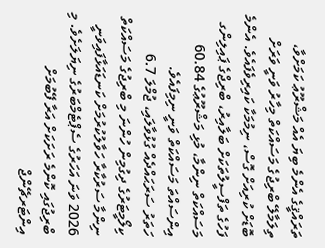ތަރައްޤީގެ އެންމެ ބިޔަ އެއް މަޝްރޫޢު ކަމަށްވާ، ތިލަމާލޭ ބްރިޖުގެ މަސައްކަތް މިހާރު ވަނީ ވަރަށް ބޮޑަށް ކުރިއަށް ގޮސް، ނިމުމަކާ ކައިރިވެފައެވެ. އެންމެ ފަހުގެ ތަފްސީލުތަކަށް ބަލާއިރު، ބްރިޖްގެ ޕައިލިންގ މަސައްކަތް ނިންމާ، މުޅި މަޝްރޫޢުގެ 60.84 އިންސައްތަ މަސައްކަތް ވަނީ ނިމިފައެވެ.
ހަތަރު ސަރަޙައްދެއް ގުޅުވާލައި، ޖުމްލަ 6.7 ކިލޯމީޓަރުގެ ދިގުމިން ހުންނަ މި ބްރިޖުގެ މަސައްކަތް ނިންމާ ސަރުކާރާ ހަވާލުކުރުމަށް ކަނޑައަޅާފައިވަނީ 2026 ވަނަ އަހަރުގެ ސެޕްޓެމްބަރުގެ ނިޔަލަށެވެ. މި ބްރިޖުގައި ކޮންމެ ރަށަކަށް އަރާ ފޭބުމަށް އިންޓަރޗޭންޖް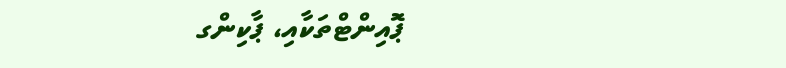ޕޮއިންޓްތަކާއި، ޕާކިންގ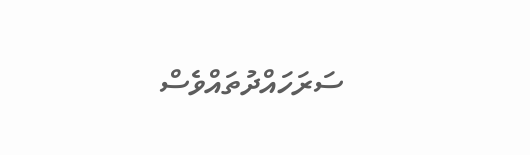ސަރަހައްދުތައްވެސް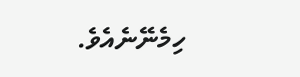ހިމެނޭނެއެވެ.